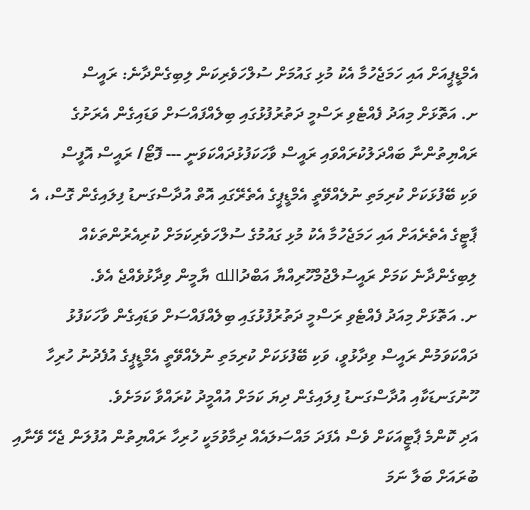އެމްޑީޕީއަށް އައި ހަމަޖެހުމާ އެކު މުޅި ގައުމަށް ސުލްހަވެރިކަން ލިބިގެންދާނެ: ރައީސް
ށ. އަތޮޅަށް މިއަދު ފެއްޓެވި ރަސްމީ ދަތުރުފުޅުގައި ބިލެއްފައްސަށް ވަޑައިގެން އެރަށުގެ ރައްޔިތުންނާ ބައްދަލުކުރައްވައި ރައީސް ވާހަކަފުޅުދައްކަވަނީ --- ފޮޓޯ/ ރައީސް އޮފީސް
ވަކި ބޭފުޅަކަށް ކުރިމަތި ނުލެއްވޭތީ އެމްޑީޕީގެ އެތެރޭގައި އޮތް އުދާސްގަނޑު ފިލައިގެން ގޮސް، އެ ޕާޓީގެ އެތެރެއަށް އައި ހަމަޖެހުމާ އެކު މުޅި ގައުމުގެ ސުލްހަވެރިކަމަށް ކުރިއެރުންތަކެއް ލިބިގެންދާނެ ކަމަށް ރައީސުލްޖުމްހޫރިއްޔާ އަބްދުالله ޔާމީން ވިދާޅުވެއްޖެ އެވެ.
ށ. އަތޮޅަށް މިއަދު ފެއްޓެވި ރަސްމީ ދަތުރުފުޅުގައި ބިލެއްފައްސަށް ވަޑައިގެން ވާހަކަފުޅު ދައްކަވަމުން ރައީސް ވިދާޅުވީ، ވަކި ބޭފުޅަކަށް ކުރިމަތި ނުލެއްވޭތީ އެމްޑީޕީގެ އުފެދުނު ހުރިހާ ހޫނުގަނޑަކާއި އުދާސްގަނޑު ފިލައިގެން ދިޔަ ކަމަށް އުއްމީދު ކުރައްވާ ކަމަށެވެ.
އަދި ކޮންމެ ޕާޓީއަކަށް ވެސް އެފަދަ މައްސަލައެއް ދިމާވުމަކީ ހުރިހާ ރައްޔިތުން އުފުލަން ޖެހޭ ވޭނާއި ބުރައަށް ބަލާ ނަމަ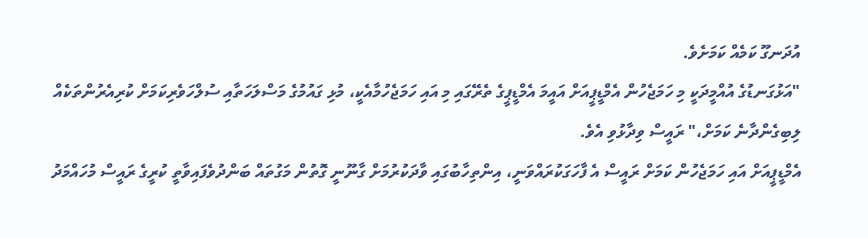އުދަނގޫ ކަމެއް ކަމަށެވެ.
"އަޅުގަނޑުގެ އުއްމީދަކީ މި ހަމަޖެހުން އެމްޑީޕީއަށް އައީމަ އެމްޑީޕީގެ ތެރޭގައި މި އައި ހަމަޖެހުމާއެކީ، މުޅި ގައުމުގެ މަސްލަހަތާއި ސުލްހަވެރިކަމަށް ކުރިއެރުންތަކެއް ލިބިގެންދާނެ ކަމަށް،" ރައީސް ވިދާޅުވި އެވެ.
އެމްޑީޕީއަށް އައި ހަމަޖެހުން ކަމަށް ރައީސް އެ ފާހަގަކުރައްވަނީ، އިންތިހާބުގައި ވާދަކުރުމަށް ގާނޫނީ ގޮތުން މަގުތައް ބަންދުވެފައިވާތީ ކުރީގެ ރައީސް މުހައްމަދު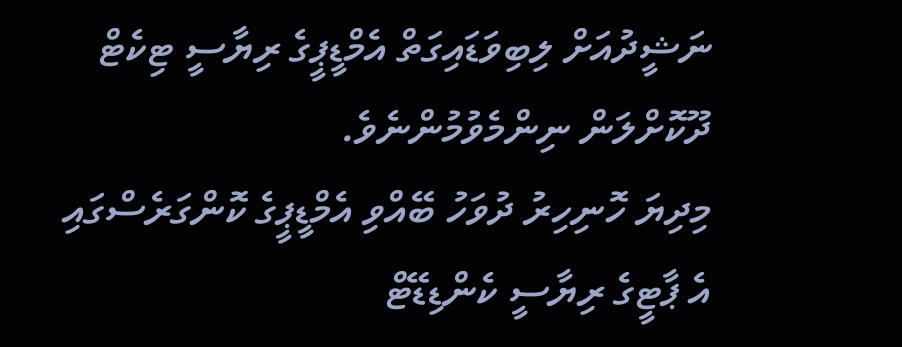ނަޝީދުއަށް ލިބިވަޑައިގަތް އެމްޑީޕީގެ ރިޔާސީ ޓިކެޓް ދޫކޮށްލަން ނިންމެވުމުންނެވެ.
މިދިޔަ ހޮނިހިރު ދުވަހު ބޭއްވި އެމްޑީޕީގެ ކޮންގަރެސްގައި އެ ޕާޓީގެ ރިޔާސީ ކެންޑިޑޭޓް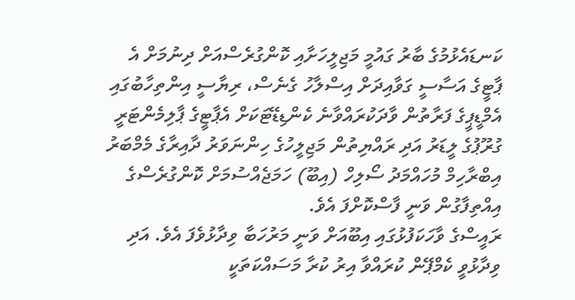ކަނޑައެޅުމުގެ ބާރު ގައުމީ މަޖިލީހަށާއި ކޮންގުރެސްއަށް ދިނުމަށް އެ ޕާޓީގެ އަސާސީ ގަވާއިދަށް އިސްލާހު ގެނެސް، ރިޔާސީ އިންތިހާބުގައި އެމްޑީޕީގެ ފަރާތުން ވާދަކުރައްވާނެ ކެންޑިޑޭޓަކަށް އެޕާޓީގެ ޕާލިމެންޓަރީ ގުރޫޕުގެ ލީޑަރު އަދި ރައްޔިތުން މަޖިލީހުގެ ހިންނަވަރު ދާއިރާގެ މެމްބަރު އިބްރާހިމް މުހައްމަދު ސޯލިހް (އިބޫ) ހަމަޖެއްސުމަށް ކޮންގުރެސްގެ އިއްތިފާގުން ވަނީ ފާސްކޮށްފަ އެވެ.
ރައީސްގެ ވާހަކަފުޅުގައި އިބޫއަށް ވަނީ މަރުހަބާ ވިދާޅުވެފަ އެވެ. އަދި ވިދާޅުވީ ކެމްޕޭން ކުރައްވާ އިރު ކުރާ މަސައްކަތަކީ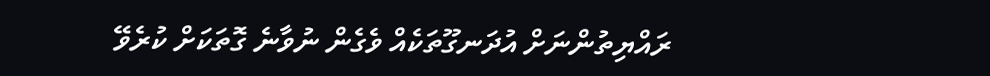ރައްޔިތުންނަށް އުދަނގޫތަކެއް ވެގެން ނުވާނެ ގޮތަކަށް ކުރެވޭ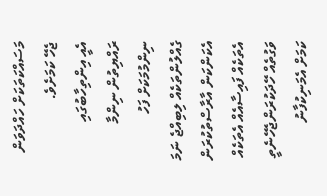މަސައްކަތަކަށް ހައްދަވަން ޖެހޭ ކަމަށެވެ.
އެއީ އިންތިހާބުގައި ރައްޔިތުން ނިންމާ ނިންމުމަކަށް ފަހު ގެއްލުންތަކެއް ލިބިއްޖެ ނަމަ އެކަންކަން އާރާސްތުކުރަން އެތަކެއް ފައިސާއެއް އެތަކެއް ވަގުތެއް ހޭދަކުރަންޖެހޭނެތީ ކަމަށް އެމަނިކުފާނު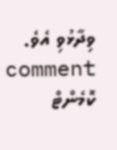ވިދާޅުވި އެވެ.
comment ކޮމެންޓް